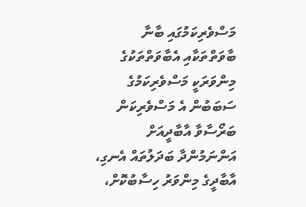މަސްވެރިކަމުގައި ބާނާ ބާވަތްތަކާއި އެބާވަތްތަކުގެ މިންވަރަކީ މަސްވެރިކަމުގެ ސަބަބުން އެ މަސްވެރިކަން ބަރޯސާވާ އާބާދީއަށް އަންނަމުންދާ ބަދަލުތައް އެނގި، އާބާދީގެ މިންވަރު ހިސާބުކޮށް،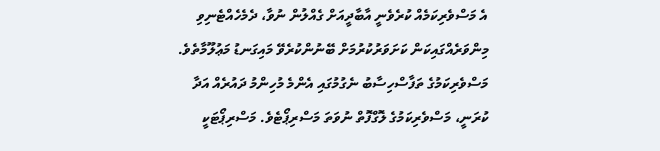އެ މަސްވެރިކަމެއް ކުރެވެނީ އާބާދީއަށް ގެއްލުން ނުވާ، ދެމެހެއްޓެނިވި މިންވަރެއްގައިކަން ކަށަވަރުކުރުމަށް ބޭނުންކުރެވޭ މައިގަނޑު މަޢުލޫމާތެވެ. މަސްވެރިކަމުގެ ތަފާސްހިސާބު ނެގުމުގައި އެންމެ މުހިންމު ދައުރެއް އަދާ ކުރަނީ، މަސްވެރިކަމުގެ ލޮގްފޮތް ނުވަތަ މަސްރިޕޯޓެވެ. މަސްރިޕޯޓަކީ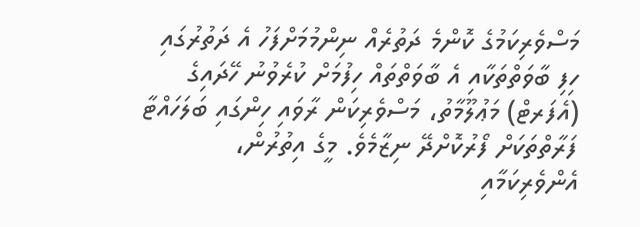މަސްވެރިކަމުގެ ކޮންމެ ދަތުރެއް ނިންމުމަށްފަހު އެ ދަތުރުގައި ހިފި ބާވަތްތަކާއި އެ ބާވަތްތައް ހިފުމަށް ކުރެވުނު ހޭދައިގެ (އެފަރޓް) މަޢުލޫމާތު، މަސްވެރިކަން ރާވައި ހިންގައި ބަލަހައްޓާ ފަރާތްތަކަށް ފޯރުކޮށްދޭ ނިޒާމެވެ. މީގެ އިތުރުން، އެންވެރިކަމާއި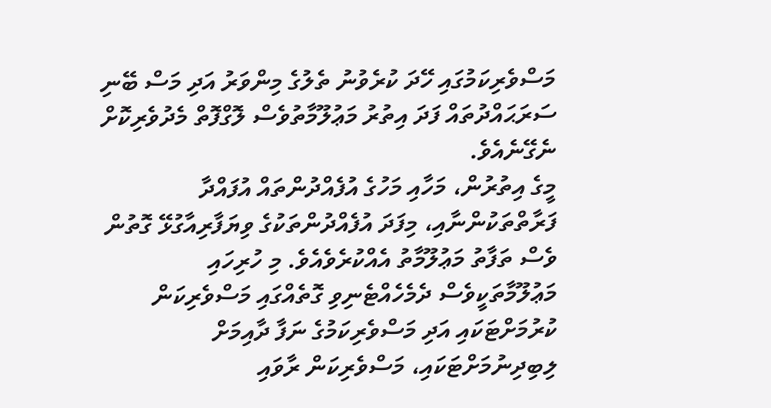މަސްވެރިކަމުގައި ހޭދަ ކުރެވުނު ތެލުގެ މިންވަރު އަދި މަސް ބޭނި ސަރަޙައްދުތައް ފަދަ އިތުރު މަޢުލޫމާތުވެސް ލޮގްފޮތް މެދުވެރިކޮށް ނެގޭނެއެވެ.
މީގެ އިތުރުން، މަހާއި މަހުގެ އުފެއްދުންތައް އުފައްދާ ފަރާތްތަކުންނާއި، މިފަދަ އުފެއްދުންތަކުގެ ވިޔަފާރިއާގުޅޭ ގޮތުން ވެސް ތަފާތު މަޢުލޫމާތު އެއްކުރެވެއެވެ. މި ހުރިހައި މަޢުލޫމާތަކީވެސް ދެމެހެއްޓެނިވި ގޮތެއްގައި މަސްވެރިކަން ކުރުމަށްޓަކައި އަދި މަސްވެރިކަމުގެ ނަފާ ދާއިމަށް ލިބިދިނުމަށްޓަކައި، މަސްވެރިކަން ރާވައި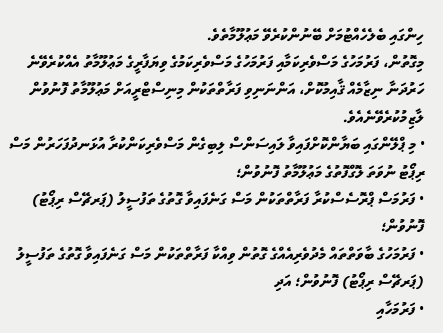ހިންގައި ބެލެހެއްޓުމަށް ބޭނުންކުރެވޭ މަޢުލޫމާތެވެ.
މިގޮތުން، ފަރުމަހުގެ މަސްވެރިކަމާއި ފަރުމަހުގެ މަސްވެރިކަމުގެ ވިޔަފާރީގެ މަޢުލޫމާތު އެއްކުރެވޭނެ ހަރުދަނާ ނިޒާމެއް ޤާއިމުކޮށް، އަންނަނިވި ފަރާތްތަކުން މިނިސްޓްރީއަށް މަޢުލޫމާތު ފޮނުވުން ލާޒިމުކުރެވޭނެއެވެ.
• މި ޕްލޭންގައި ބަޔާންކޮށްފައިވާ ލައިސަންސް ލިބިގެން މަސްވެރިކަންކުރާ އުޅަނދުފަހަރުން މަސް ރިޕޯޓު ނުވަތަ ލޮގްފޮތުގެ މަޢުލޫމާތު ފޮނުވުން؛
• ފަރުމަސް ޕްރޮސެސްކުރާ ފަރާތްތަކުން މަސް ގަނެފައިވާ ގޮތުގެ ތަފުސީލު (ޕަރޗޭސް ރިޕޯޓު) ފޮނުވުން؛
• ފަރުމަހުގެ ބާވަތްތައް މެދުވެރިއެއްގެ ގޮތުން ވިއްކާ ފަރާތްތަކުން މަސް ގަނެފައިވާ ގޮތުގެ ތަފުސީލު (ޕަރޗޭސް ރިޕޯޓު) ފޮނުވުން؛ އަދި
• ފަރުމަހާއި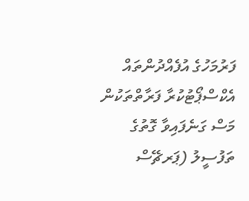ފަރުމަހުގެ އުފެއްދުންތައް އެކްސްޕޯޓުކުރާ ފަރާތްތަކުން މަސް ގަނެފައިވާ ގޮތުގެ ތަފުސީލު (ޕަރޗޭސް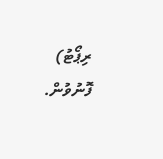ރިޕޯޓު) ފޮނުވުން.